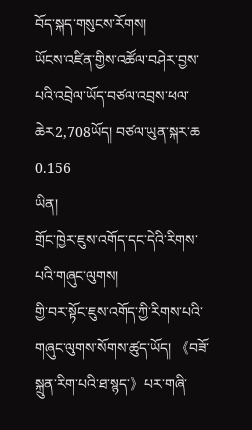བོད་སྐད་གསུངས་རོགས།
ཡོངས་འཛིན་གྱིས་འཚོལ་བཤེར་བྱས་པའི་འབྲེལ་ཡོད་བཙལ་འབྲས་ཕལ་ཆེར2,708ཡོད། བཙལ་ཡུན་སྐར་ཆ 0.156
ཡིན།
གྲོང་ཁྱེར་ཇུས་འགོད་དང་དེའི་རིགས་པའི་གཞུང་ལུགས།
གྱི་བར་སྟོང་ཇུས་འགོད་ཀྱི་རིགས་པའི་གཞུང་ལུགས་སོགས་ཚུད་ཡོད། 《བཟོ་སྐྲུན་རིག་པའི་ཐ་སྙད་》པར་གཞི་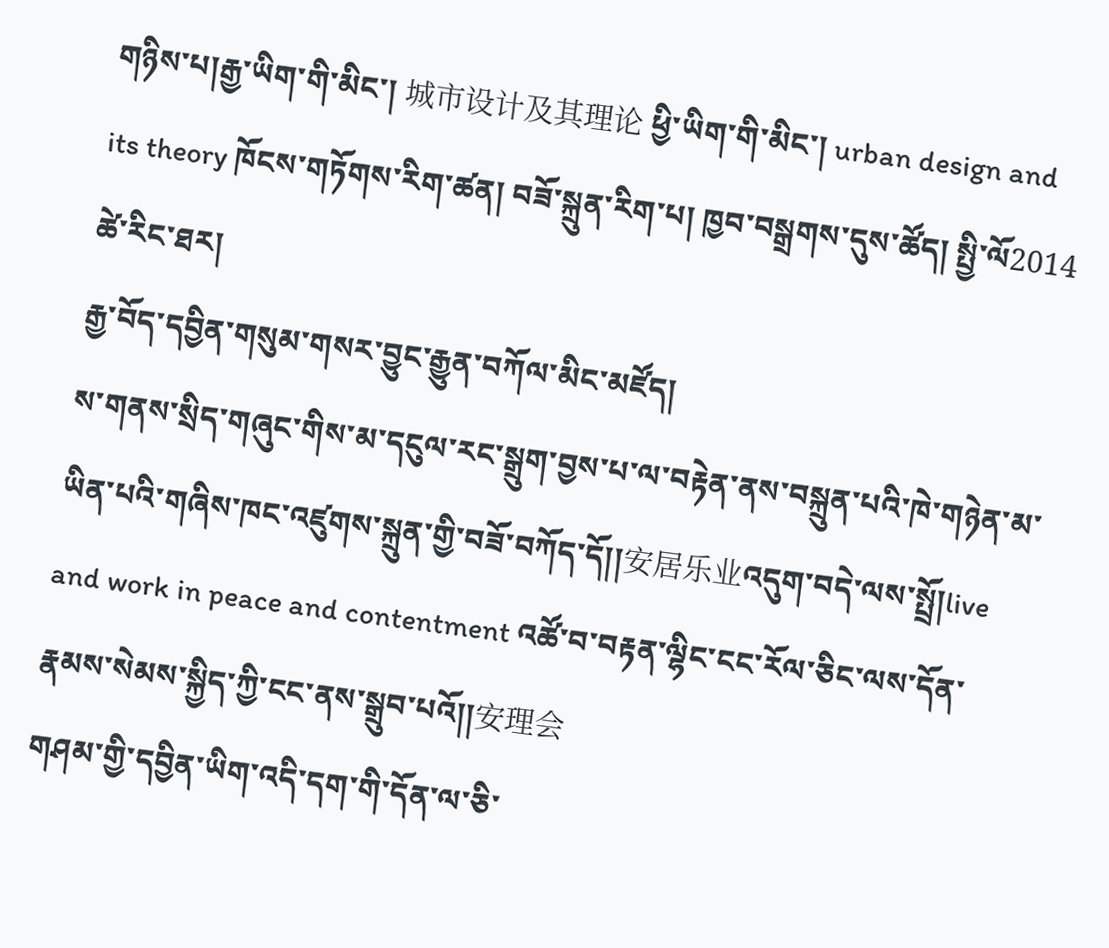གཉིས་པ།རྒྱ་ཡིག་གི་མིང་། 城市设计及其理论 ཕྱི་ཡིག་གི་མིང་། urban design and its theory ཁོངས་གཏོགས་རིག་ཚན། བཟོ་སྐྲུན་རིག་པ། ཁྱབ་བསྒྲགས་དུས་ཚོད། སྤྱི་ལོ2014
ཚེ་རིང་ཐར།
རྒྱ་བོད་དབྱིན་གསུམ་གསར་བྱུང་རྒྱུན་བཀོལ་མིང་མཛོད།
ས་གནས་སྲིད་གཞུང་གིས་མ་དངུལ་རང་སྒྲུག་བྱས་པ་ལ་བརྟེན་ནས་བསྐྲུན་པའི་ཁེ་གཉེན་མ་ཡིན་པའི་གཞིས་ཁང་འཛུགས་སྐྲུན་གྱི་བཟོ་བཀོད་དོ།།安居乐业འདུག་བདེ་ལས་སྤྲོ།live and work in peace and contentment འཚོ་བ་བརྟན་ལྷིང་ངང་རོལ་ཅིང་ལས་དོན་རྣམས་སེམས་སྐྱིད་ཀྱི་ངང་ནས་སྒྲུབ་པའོ།།安理会
གཤམ་གྱི་དབྱིན་ཡིག་འདི་དག་གི་དོན་ལ་ཅི་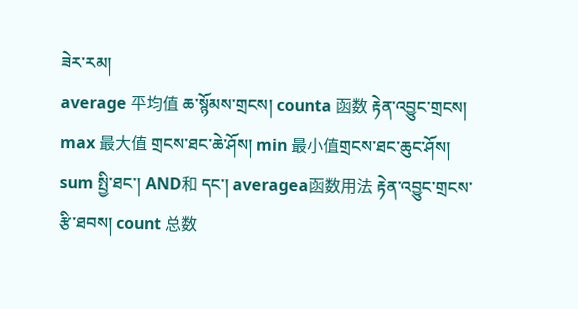ཟེར་རམ།
average 平均值 ཆ་སྙོམས་གྲངས། counta 函数 རྟེན་འབྱུང་གྲངས། max 最大值 གྲངས་ཐང་ཆེ་ཤོས། min 最小值གྲངས་ཐང་ཆུང་ཤོས། sum སྤྱི་ཐང་། AND和 དང་། averagea函数用法 རྟེན་འབྱུང་གྲངས་རྩི་ཐབས། count 总数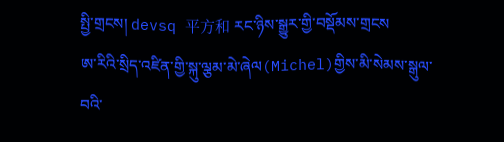སྤྱི་གྲངས། devsq 平方和 རང་ཉིས་སྒྱུར་གྱི་བསྡོམས་གྲངས
ཨ་རིའི་སྲིད་འཛིན་གྱི་སྐུ་ལྕམ་མེ་ཞེལ(Michel)གྱིས་མི་སེམས་སྒུལ་བའི་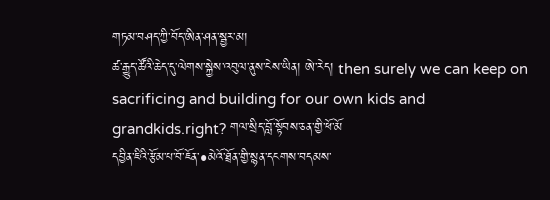གཏམ་བཤད་ཀྱི་བོད་ཨིན་ཤན་སྦྱར་མ།
ཚ་རྒྱུད་ཚོའི་ཆེད་དུ་ལེགས་སྐྱེས་འབུལ་ནུས་ངེས་ཡིན། ཨེ་རེད། then surely we can keep on sacrificing and building for our own kids and grandkids.right? གལ་སྲིད་བློ་སྟོབས་ཅན་གྱི་ཕོ་མོ
དབྱིན་ཇིའི་རྩོམ་པ་བོ་ཇོན་•མེའོ་ཐྲོན་གྱི་སྙན་དངགས་བདམས་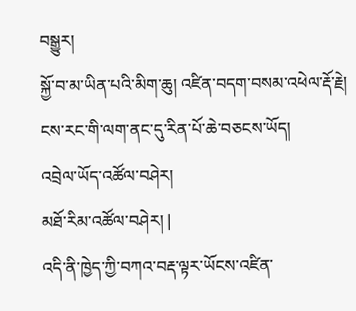བསྒྱུར།
སྐྱོ་བ་མ་ཡིན་པའི་མིག་ཆུ། འཛིན་བདག་བསམ་འཕེལ་རྡོ་རྗེ།
ངས་རང་གི་ལག་ནང་དུ་རིན་པོ་ཆེ་བཅངས་ཡོད།
འབྲེལ་ཡོད་འཚོལ་བཤེར།
མཐོ་རིམ་འཚོལ་བཤེར། |
འདི་ནི་ཁྱེད་ཀྱི་བཀའ་བརྡ་ལྟར་ཡོངས་འཛིན་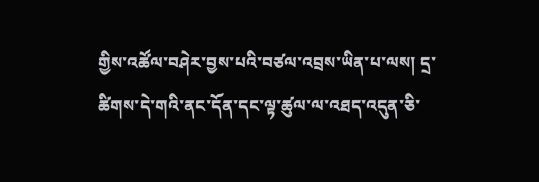གྱིས་འཚོལ་བཤེར་བྱས་པའི་བཙལ་འབྲས་ཡིན་པ་ལས། དྲ་ཚིགས་དེ་གའི་ནང་དོན་དང་ལྟ་ཚུལ་ལ་འཐད་འདུན་ཅི་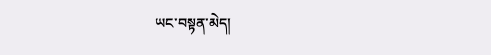ཡང་བསྟན་མེད།